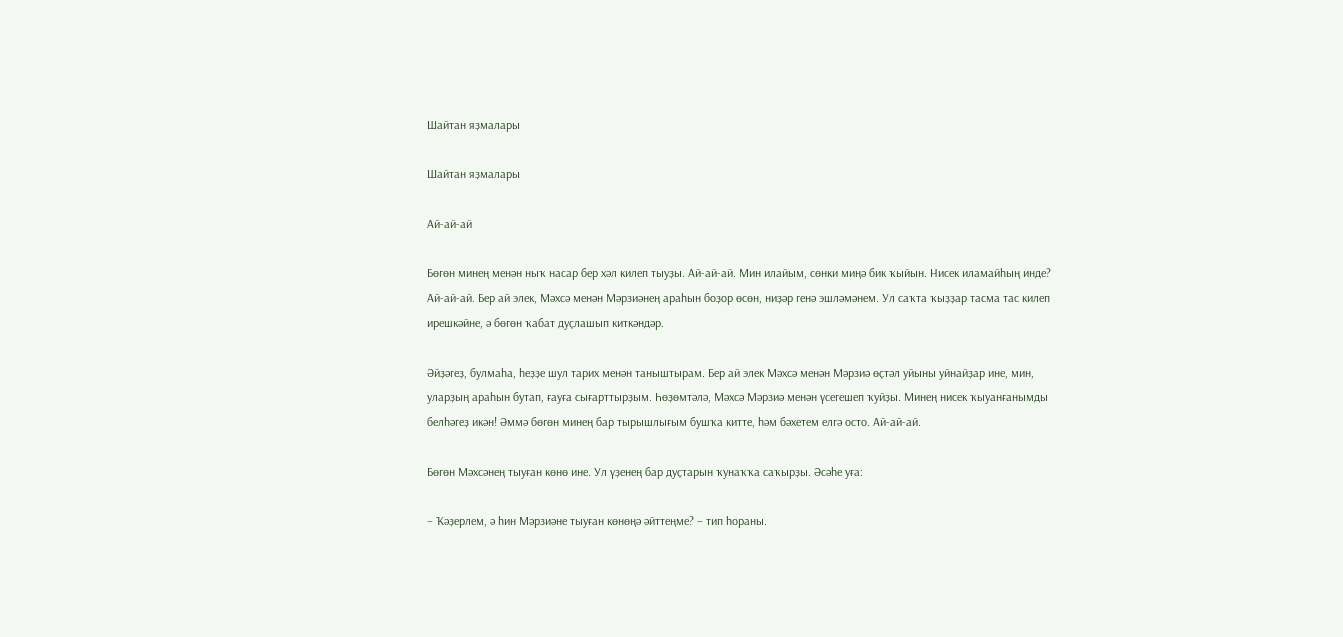Шайтан яҙмалары

Шайтан яҙмалары

Ай-ай-ай

Бөгөн минең менән ныҡ насар бер хәл килеп тыуҙы. Ай-ай-ай. Мин илайым, сөнки миңә бик ҡыйын. Нисек иламайһың инде? Ай-ай-ай. Бер ай элек, Мәхсә менән Мәрзиәнең араһын боҙор өсөн, ниҙәр генә эшләмәнем. Ул саҡта ҡыҙҙар тасма тас килеп ирешкәйне, ә бөгөн ҡабат дуҫлашып киткәндәр.

Әйҙәгеҙ, булмаһа, һеҙҙе шул тарих менән таныштырам. Бер ай элек Мәхсә менән Мәрзиә өҫтәл уйыны уйнайҙар ине, мин, уларҙың араһын бутап, ғауға сығарттырҙым. Һөҙөмтәлә, Мәхсә Мәрзиә менән үсегешеп ҡуйҙы. Минең нисек ҡыуанғанымды белһәгеҙ икән! Әммә бөгөн минең бар тырышлығым бушҡа китте, һәм бәхетем елгә осто. Ай-ай-ай.

Бөгөн Мәхсәнең тыуған көнө ине. Ул үҙенең бар дуҫтарын ҡунаҡҡа саҡырҙы. Әсәһе уға:

– Ҡәҙерлем, ә һин Мәрзиәне тыуған көнөңә әйттеңме? – тип һораны.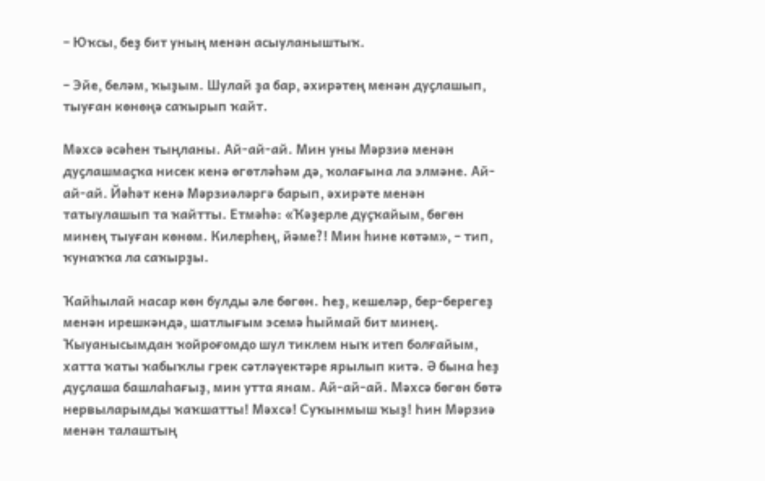– Юҡсы, беҙ бит уның менән асыуланыштыҡ.

– Эйе, беләм, ҡыҙым. Шулай ҙа бар, әхирәтең менән дуҫлашып, тыуған көнөңә саҡырып ҡайт.

Мәхсә әсәһен тыңланы. Ай-ай-ай. Мин уны Мәрзиә менән дуҫлашмаҫҡа нисек кенә өгөтләһәм дә, ҡолағына ла элмәне. Ай-ай-ай. Йәһәт кенә Мәрзиәләргә барып, әхирәте менән татыулашып та ҡайтты. Етмәһә: «Ҡәҙерле дуҫҡайым, бөгөн минең тыуған көнөм. Килерһең, йәме?! Мин һине көтәм», – тип, ҡунаҡҡа ла саҡырҙы.

Ҡайһылай насар көн булды әле бөгөн. Һеҙ, кешеләр, бер-берегеҙ менән ирешкәндә, шатлығым эсемә һыймай бит минең. Ҡыуанысымдан ҡойроғомдо шул тиклем ныҡ итеп болғайым, хатта ҡаты ҡабыҡлы грек сәтләүектәре ярылып китә. Ә бына һеҙ дуҫлаша башлаһағыҙ, мин утта янам. Ай-ай-ай. Мәхсә бөгөн бөтә нервыларымды ҡаҡшатты! Мәхсә! Суҡынмыш ҡыҙ! Һин Мәрзиә менән талаштың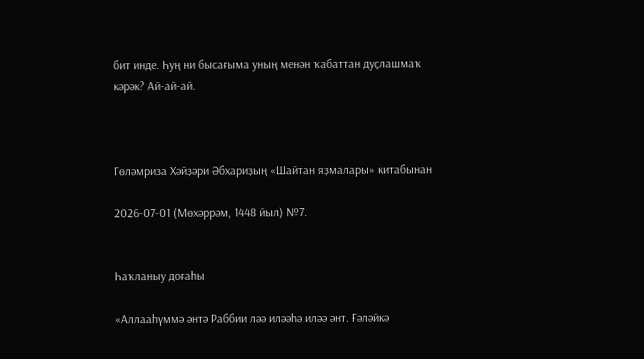бит инде. Һуң ни бысағыма уның менән ҡабаттан дуҫлашмаҡ кәрәк? Ай-ай-ай.



Гөләмриза Хәйҙәри Әбхариҙың «Шайтан яҙмалары» китабынан

2026-07-01 (Мөхәррәм, 1448 йыл) №7.


Һаҡланыу доғаһы

«Аллааһүммә әнтә Раббии ләә иләәһә иләә әнт. Ғәләйкә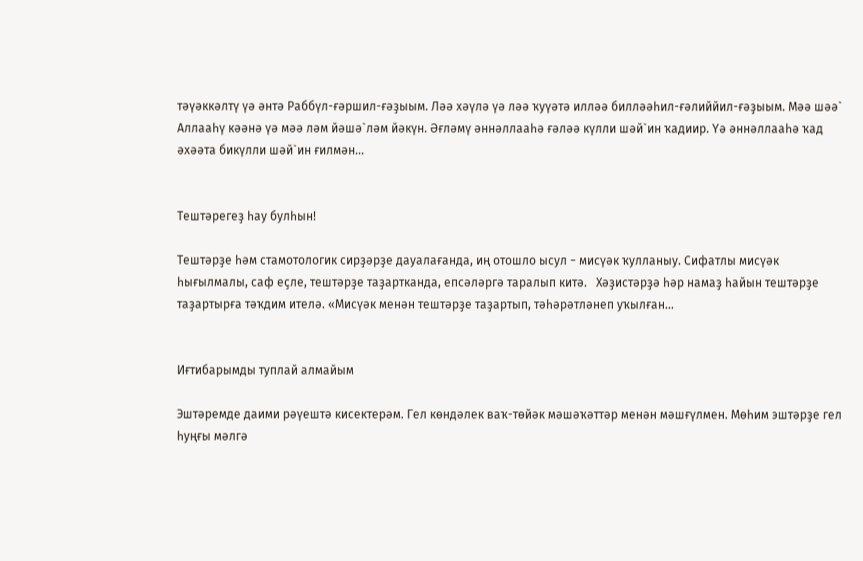тәүәккәлтү үә әнтә Раббүл-ғәршил-ғәҙыым. Ләә хәүлә үә ләә ҡуүәтә илләә билләәһил-ғәлиййил-ғәҙыым. Мәә шәә` Аллааһү кәәнә үә мәә ләм йәшә`ләм йәкүн. Әғләмү әннәллааһә ғәләә күлли шәй`ин ҡадиир. Үә әннәллааһә ҡад әхәәта бикүлли шәй`ин ғилмән...


Тештәрегеҙ һау булһын!

Тештәрҙе һәм стамотологик сирҙәрҙе дауалағанда, иң отошло ысул − мисүәк ҡулланыу. Сифатлы мисүәк һығылмалы, саф еҫле, тештәрҙе таҙартканда, епсәләргә таралып китә.   Хәҙистәрҙә һәр намаҙ һайын тештәрҙе таҙартырға тәҡдим ителә. «Мисүәк менән тештәрҙе таҙартып, тәһәрәтләнеп уҡылған...


Иғтибарымды туплай алмайым

Эштәремде даими рәүештә кисектерәм. Гел көндәлек ваҡ-төйәк мәшәҡәттәр менән мәшғүлмен. Мөһим эштәрҙе гел һуңғы мәлгә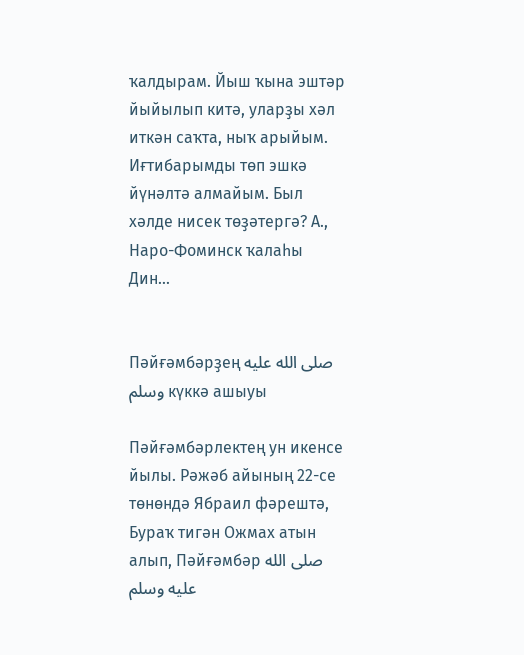ҡалдырам. Йыш ҡына эштәр йыйылып китә, уларҙы хәл иткән саҡта, ныҡ арыйым. Иғтибарымды төп эшкә йүнәлтә алмайым. Был хәлде нисек төҙәтергә? А., Наро-Фоминск ҡалаһы   Дин...


Пәйғәмбәрҙең صلى الله عليه وسلم күккә ашыуы

Пәйғәмбәрлектең ун икенсе йылы. Рәжәб айының 22-се төнөндә Ябраил фәрештә, Бураҡ тигән Ожмах атын алып, Пәйғәмбәр صلى الله عليه وسلم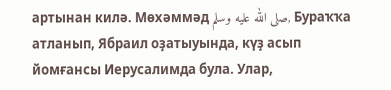артынан килә. Мөхәммәд صلى الله عليه وسلم, Бураҡҡа атланып, Ябраил оҙатыуында, күҙ асып йомғансы Иерусалимда була. Улар,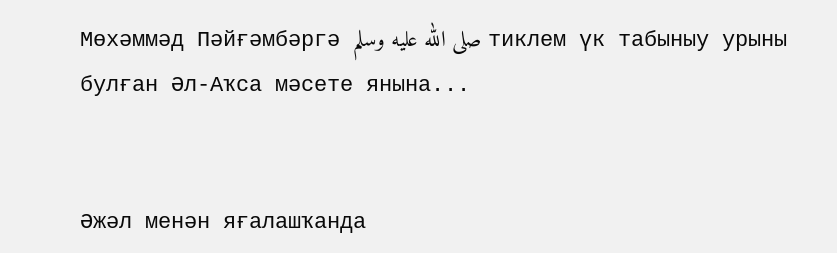Мөхәммәд Пәйғәмбәргә صلى الله عليه وسلم тиклем үк табыныу урыны булған Әл-Аҡса мәсете янына...


Әжәл менән яғалашҡанда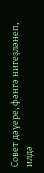Совет дәүере, фәнгә нигеҙләнеп, илдә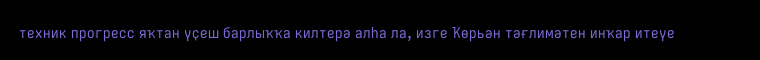техник прогресс яҡтан үҫеш барлыҡҡа килтерә алһа ла, изге Ҡөрьән тәғлимәтен инҡар итеүе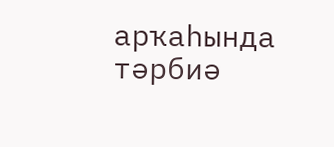арҡаһында тәрбиә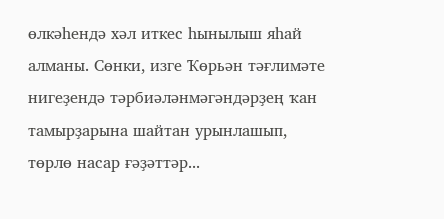өлкәһендә хәл иткес һынылыш яһай алманы. Сөнки, изге Ҡөрьән тәғлимәте нигеҙендә тәрбиәләнмәгәндәрҙең ҡан тамырҙарына шайтан урынлашып, төрлө насар ғәҙәттәр...